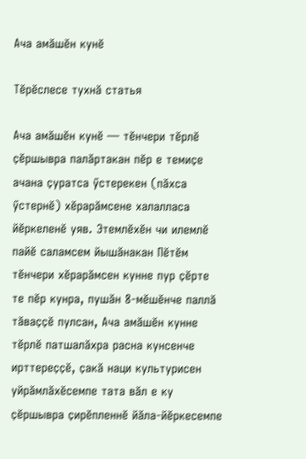Ача амӑшӗн кунӗ

Тӗрӗслесе тухнӑ статья

Ача амӑшӗн кунӗ — тӗнчери тӗрлӗ ҫӗршывра палӑртакан пӗр е темиҫе ачана ҫуратса ӳстерекен (пӑхса ӳстернӗ) хӗрарӑмсене халалласа йӗркеленӗ уяв. Этемлӗхӗн чи илемлӗ пайӗ саламсем йышӑнакан Пӗтӗм тӗнчери хӗрарӑмсен кунне пур ҫӗрте те пӗр кунра, пушӑн 8-мӗшӗнче паллӑ тӑваҫҫӗ пулсан, Ача амӑшӗн кунне тӗрлӗ патшалӑхра расна кунсенче ирттереҫҫӗ, ҫакӑ наци культурисен уйрӑмлӑхӗсемпе тата вӑл е ку ҫӗршывра ҫирӗпленнӗ йӑла-йӗркесемпе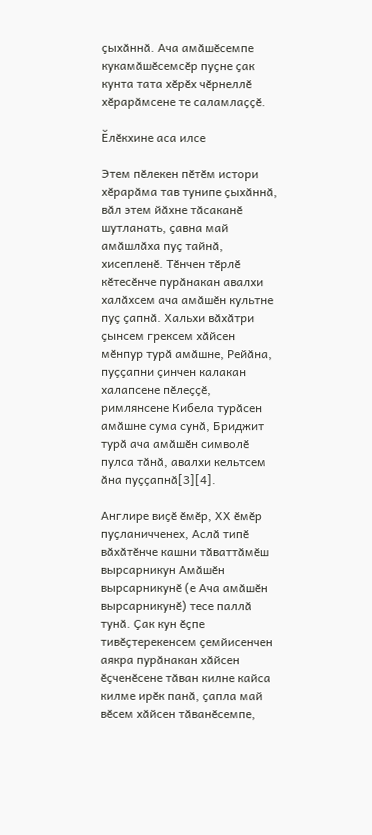ҫыхӑннӑ. Ача амӑшӗсемпе кукамӑшӗсемсӗр пуҫне ҫак кунта тата хӗрӗх чӗрнеллӗ хӗрарӑмсене те саламлаҫҫӗ.

Ӗлӗкхине аса илсе

Этем пӗлекен пӗтӗм истори хӗрарӑма тав тунипе ҫыхӑннӑ, вӑл этем йӑхне тӑсаканӗ шутланать, ҫавна май амӑшлӑха пуҫ тайнӑ, хисепленӗ. Тӗнчен тӗрлӗ кӗтесӗнче пурӑнакан авалхи халӑхсем ача амӑшӗн культне пуҫ ҫапнӑ. Хальхи вӑхӑтри ҫынсем грексем хӑйсен мӗнпур турӑ амӑшне, Рейӑна, пуҫҫапни ҫинчен калакан халапсене пӗлеҫҫӗ, римлянсене Кибела турӑсен амӑшне сума сунӑ, Бриджит турӑ ача амӑшӗн символӗ пулса тӑнӑ, авалхи кельтсем ӑна пуҫҫапнӑ[3][4].

Англире виҫӗ ӗмӗр, ХХ ӗмӗр пуҫланичченех, Аслӑ типӗ вӑхӑтӗнче кашни тӑваттӑмӗш вырсарникун Амӑшӗн вырсарникунӗ (е Ача амӑшӗн вырсарникунӗ) тесе паллӑ тунӑ. Ҫак кун ӗҫпе тивӗҫтерекенсем ҫемйисенчен аякра пурӑнакан хӑйсен ӗҫченӗсене тӑван килне кайса килме ирӗк панӑ, ҫапла май вӗсем хӑйсен тӑванӗсемпе,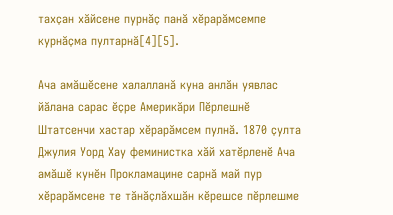тахҫан хӑйсене пурнӑҫ панӑ хӗрарӑмсемпе курнӑҫма пултарнӑ[4][5].

Ача амӑшӗсене халалланӑ куна анлӑн уявлас йӑлана сарас ӗҫре Америкӑри Пӗрлешнӗ Штатсенчи хастар хӗрарӑмсем пулнӑ. 1870 ҫулта Джулия Уорд Хау феминистка хӑй хатӗрленӗ Ача амӑшӗ кунӗн Прокламацине сарнӑ май пур хӗрарӑмсене те тӑнӑҫлӑхшӑн кӗрешсе пӗрлешме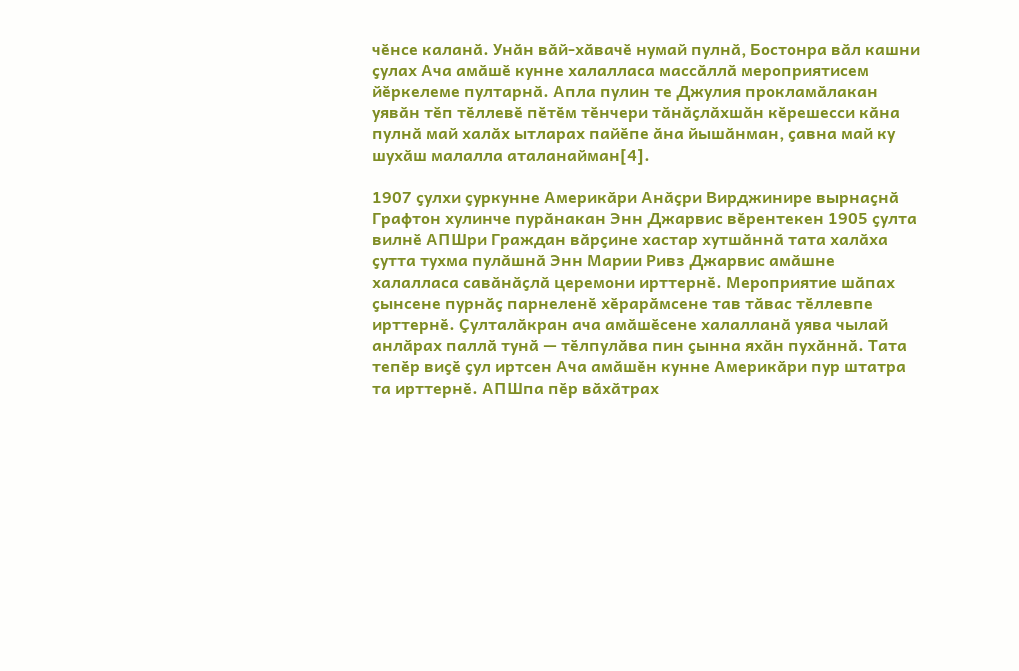чӗнсе каланӑ. Унӑн вӑй-хӑвачӗ нумай пулнӑ, Бостонра вӑл кашни ҫулах Ача амӑшӗ кунне халалласа массӑллӑ мероприятисем йӗркелеме пултарнӑ. Апла пулин те Джулия прокламӑлакан уявӑн тӗп тӗллевӗ пӗтӗм тӗнчери тӑнӑҫлӑхшӑн кӗрешесси кӑна пулнӑ май халӑх ытларах пайӗпе ӑна йышӑнман, ҫавна май ку шухӑш малалла аталанайман[4].

1907 ҫулхи ҫуркунне Америкӑри Анӑҫри Вирджинире вырнаҫнӑ Графтон хулинче пурӑнакан Энн Джарвис вӗрентекен 1905 ҫулта вилнӗ АПШри Граждан вӑрҫине хастар хутшӑннӑ тата халӑха ҫутта тухма пулӑшнӑ Энн Марии Ривз Джарвис амӑшне халалласа савӑнӑҫлӑ церемони ирттернӗ. Мероприятие шӑпах ҫынсене пурнӑҫ парнеленӗ хӗрарӑмсене тав тӑвас тӗллевпе ирттернӗ. Ҫулталӑкран ача амӑшӗсене халалланӑ уява чылай анлӑрах паллӑ тунӑ — тӗлпулӑва пин ҫынна яхӑн пухӑннӑ. Тата тепӗр виҫӗ ҫул иртсен Ача амӑшӗн кунне Америкӑри пур штатра та ирттернӗ. АПШпа пӗр вӑхӑтрах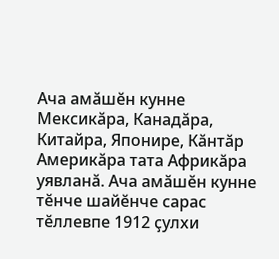Ача амӑшӗн кунне Мексикӑра, Канадӑра, Китайра, Японире, Кӑнтӑр Америкӑра тата Африкӑра уявланӑ. Ача амӑшӗн кунне тӗнче шайӗнче сарас тӗллевпе 1912 ҫулхи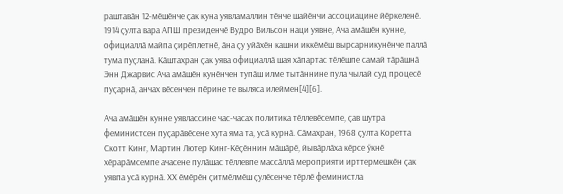раштавӑн 12-мӗшӗнче ҫак куна уявламаллин тӗнче шайӗнчи ассоциацине йӗркеленӗ. 1914 ҫулта вара АПШ президенчӗ Вудро Вильсон наци уявне, Ача амӑшӗн кунне, официаллӑ майпа ҫирӗплетнӗ, ӑна ҫу уйӑхӗн кашни иккӗмӗш вырсарникунӗнче паллӑ тума пуҫланӑ. Кӑштахран ҫак уява официаллӑ шая хӑпартас тӗлӗшпе самай тӑрӑшнӑ Энн Джарвис Ача амӑшӗн кунӗнчен тупӑш илме тытӑннине пула чылай суд процесӗ пуҫарнӑ, анчах вӗсенчен пӗрине те выляса илеймен[4][6].

Ача амӑшӗн кунне уявлассине час-часах политика тӗллевӗсемпе, ҫав шутра феминистсен пуҫарӑвӗсене хута яма та, усӑ курнӑ. Сӑмахран, 1968 ҫулта Коретта Скотт Кинг, Мартин Лютер Кинг-Кӗҫӗннин мӑшӑрӗ, йывӑрлӑха кӗрсе ӳкнӗ хӗрарӑмсемпе ачасене пулӑшас тӗллевпе массӑллӑ мероприяти ирттермешкӗн ҫак уявпа усӑ курнӑ. ХХ ӗмӗрӗн ҫитмӗлмӗш ҫулӗсенче тӗрлӗ феминистла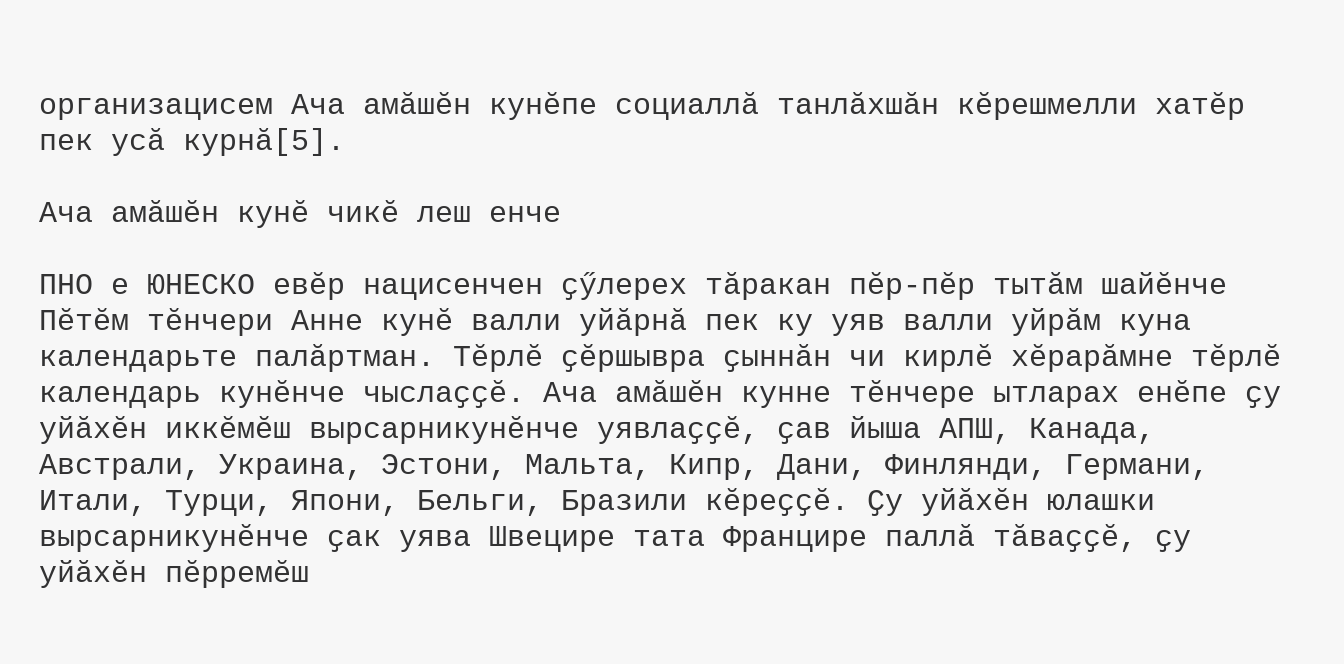организацисем Ача амӑшӗн кунӗпе социаллӑ танлӑхшӑн кӗрешмелли хатӗр пек усӑ курнӑ[5].

Ача амӑшӗн кунӗ чикӗ леш енче

ПНО е ЮНЕСКО евӗр нацисенчен ҫӳлерех тӑракан пӗр-пӗр тытӑм шайӗнче Пӗтӗм тӗнчери Анне кунӗ валли уйӑрнӑ пек ку уяв валли уйрӑм куна календарьте палӑртман. Тӗрлӗ ҫӗршывра ҫыннӑн чи кирлӗ хӗрарӑмне тӗрлӗ календарь кунӗнче чыслаҫҫӗ. Ача амӑшӗн кунне тӗнчере ытларах енӗпе ҫу уйӑхӗн иккӗмӗш вырсарникунӗнче уявлаҫҫӗ, ҫав йыша АПШ, Канада, Австрали, Украина, Эстони, Мальта, Кипр, Дани, Финлянди, Германи, Итали, Турци, Япони, Бельги, Бразили кӗреҫҫӗ. Ҫу уйӑхӗн юлашки вырсарникунӗнче ҫак уява Швецире тата Францире паллӑ тӑваҫҫӗ, ҫу уйӑхӗн пӗрремӗш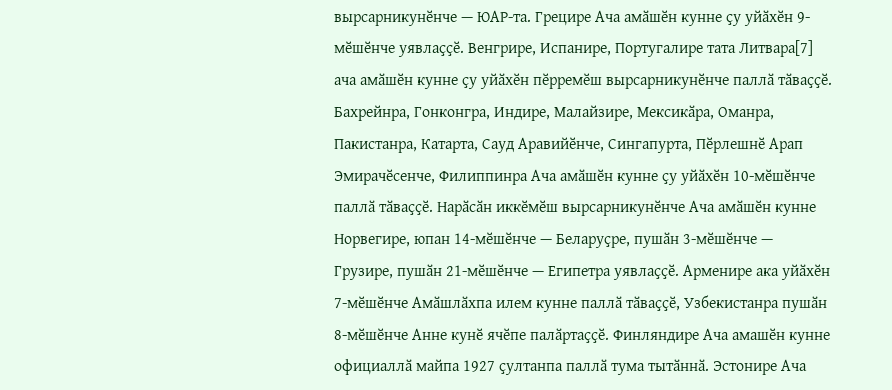вырсарникунӗнче — ЮАР-та. Грецире Ача амӑшӗн кунне ҫу уйӑхӗн 9-мӗшӗнче уявлаҫҫӗ. Венгрире, Испанире, Португалире тата Литвара[7] ача амӑшӗн кунне ҫу уйӑхӗн пӗрремӗш вырсарникунӗнче паллӑ тӑваҫҫӗ. Бахрейнра, Гонконгра, Индире, Малайзире, Мексикӑра, Оманра, Пакистанра, Катарта, Сауд Аравийӗнче, Сингапурта, Пӗрлешнӗ Арап Эмирачӗсенче, Филиппинра Ача амӑшӗн кунне ҫу уйӑхӗн 10-мӗшӗнче паллӑ тӑваҫҫӗ. Нарӑсӑн иккӗмӗш вырсарникунӗнче Ача амӑшӗн кунне Норвегире, юпан 14-мӗшӗнче — Беларуҫре, пушӑн 3-мӗшӗнче — Грузире, пушӑн 21-мӗшӗнче — Египетра уявлаҫҫӗ. Арменире ака уйӑхӗн 7-мӗшӗнче Амӑшлӑхпа илем кунне паллӑ тӑваҫҫӗ, Узбекистанра пушӑн 8-мӗшӗнче Анне кунӗ ячӗпе палӑртаҫҫӗ. Финляндире Ача амашӗн кунне официаллӑ майпа 1927 ҫултанпа паллӑ тума тытӑннӑ. Эстонире Ача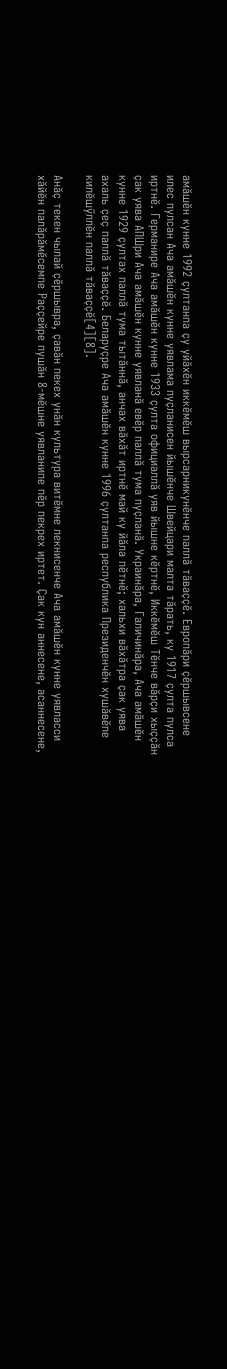амӑшӗн кунне 1992 ҫултанпа ҫу уйӑхӗн иккӗмӗш вырсарникунӗнче паллӑ тӑваҫҫӗ. Европӑри ҫӗршывсене илес пулсан Ача амӑшӗн кунне уявлама пуҫланисен йышӗнче Швейцари малта тӑрать, ку 1917 ҫулта пулса иртнӗ. Германире Ача амӑшӗн кунне 1933 ҫулта официаллӑ уяв йышне кӗртнӗ, Иккӗмӗш Тӗнче вӑрҫи хыҫҫӑн ҫак уява АПШри Ача амӑшӗн кунне уявланӑ евӗр паллӑ тума пуҫланӑ. Украинӑра, Галичинӑра, Ача амӑшӗн кунне 1929 ҫултах паллӑ тума тытӑннӑ, анчах вӑхӑт иртнӗ май ку йӑла пӗтнӗ; хальхи вӑхӑтра ҫак уява ахаль ҫеҫ паллӑ тӑваҫҫӗ. Беларуҫре Ача амӑшӗн кунне 1996 ҫултанпа республика Президенчӗн хушӑвӗпе килӗшӳллӗн паллӑ тӑваҫҫӗ[4][8].

Анӑҫ текен чылай ҫӗршывра, ҫавӑн пекех унӑн культура витӗмне лекнисенче Ача амӑшӗн кунне уявласси хӑйӗн палӑрӑмӗсемпе Раҫҫейре пушӑн 8-мӗшне уявланипе пӗр пекрех иртет. Ҫак кун аннесене, асаннесене,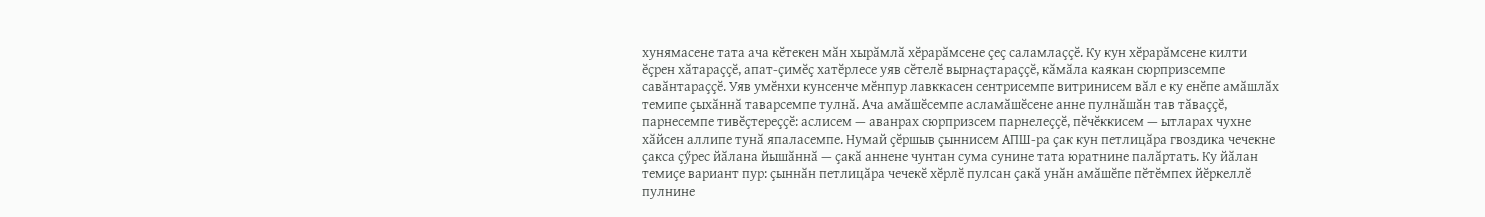хунямасене тата ача кӗтекен мӑн хырӑмлӑ хӗрарӑмсене ҫеҫ саламлаҫҫӗ. Ку кун хӗрарӑмсене килти ӗҫрен хӑтараҫҫӗ, апат-ҫимӗҫ хатӗрлесе уяв сӗтелӗ вырнаҫтараҫҫӗ, кӑмӑла каякан сюрпризсемпе савӑнтараҫҫӗ. Уяв умӗнхи кунсенче мӗнпур лавккасен сентрисемпе витринисем вӑл е ку енӗпе амӑшлӑх темипе ҫыхӑннӑ таварсемпе тулнӑ. Ача амӑшӗсемпе асламӑшӗсене анне пулнӑшӑн тав тӑваҫҫӗ, парнесемпе тивӗҫтереҫҫӗ: аслисем — аванрах сюрпризсем парнелеҫҫӗ, пӗчӗккисем — ытларах чухне хӑйсен аллипе тунӑ япаласемпе. Нумай ҫӗршыв ҫыннисем АПШ-ра ҫак кун петлицӑра гвоздика чечекне ҫакса ҫӳрес йӑлана йышӑннӑ — ҫакӑ аннене чунтан сума сунине тата юратнине палӑртать. Ку йӑлан темиҫе вариант пур: ҫыннӑн петлицӑра чечекӗ хӗрлӗ пулсан ҫакӑ унӑн амӑшӗпе пӗтӗмпех йӗркеллӗ пулнине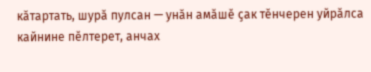кӑтартать, шурӑ пулсан — унӑн амӑшӗ ҫак тӗнчерен уйрӑлса кайнине пӗлтерет, анчах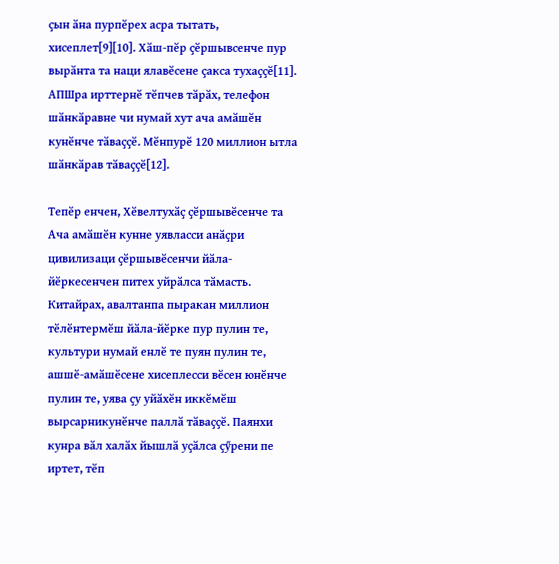ҫын ӑна пурпӗрех асра тытать, хисеплет[9][10]. Хӑш-пӗр ҫӗршывсенче пур вырӑнта та наци ялавӗсене ҫакса тухаҫҫӗ[11]. АПШра ирттернӗ тӗпчев тӑрӑх, телефон шӑнкӑравне чи нумай хут ача амӑшӗн кунӗнче тӑваҫҫӗ. Мӗнпурӗ 120 миллион ытла шӑнкӑрав тӑваҫҫӗ[12].

Тепӗр енчен, Хӗвелтухӑҫ ҫӗршывӗсенче та Ача амӑшӗн кунне уявласси анӑҫри цивилизаци ҫӗршывӗсенчи йӑла-йӗркесенчен питех уйрӑлса тӑмасть. Китайрах, авалтанпа пыракан миллион тӗлӗнтермӗш йӑла-йӗрке пур пулин те, культури нумай енлӗ те пуян пулин те, ашшӗ-амӑшӗсене хисеплесси вӗсен юнӗнче пулин те, уява ҫу уйӑхӗн иккӗмӗш вырсарникунӗнче паллӑ тӑваҫҫӗ. Паянхи кунра вӑл халӑх йышлӑ уҫӑлса ҫӳрени пе иртет, тӗп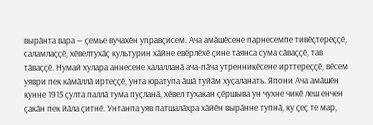вырӑнта вара — ҫемье вучахӗн управҫисем. Ача амӑшӗсене парнесемпе тивӗҫтереҫҫӗ, саламлаҫҫӗ, хӗвелтухӑҫ культурин хӑйне евӗрлӗхӗ ҫине таянса сума сӑваҫҫӗ, тав тӑваҫҫӗ. Нумай хулара аннесене халалланӑ ача-пӑча утренникӗсене ирттереҫҫӗ, вӗсем уяври пек кӑмӑллӑ иртеҫҫӗ, унта юратупа ӑшӑ туйӑм хуҫаланать. Япони Ача амӑшӗн кунне 1915 ҫулта паллӑ тума пуҫланӑ, хӗвел тухакан ҫӗршыва ун чухне чикӗ леш енчен ҫакӑн пек йӑла ҫитнӗ. Унтанпа уяв патшалӑхра хӑйӗн вырӑнне тупнӑ, ку ҫеҫ те мар,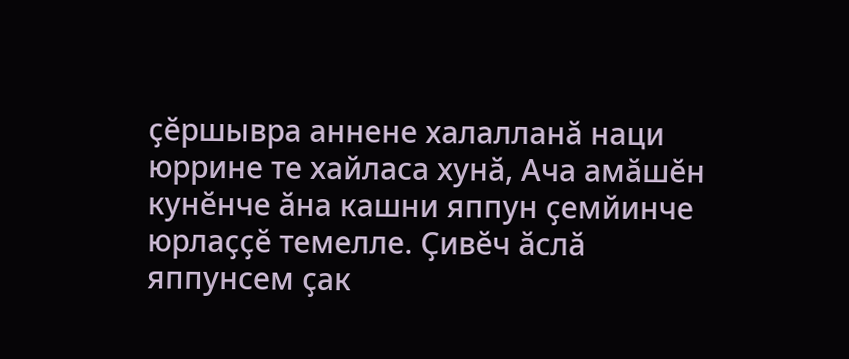ҫӗршывра аннене халалланӑ наци юррине те хайласа хунӑ, Ача амӑшӗн кунӗнче ӑна кашни яппун ҫемйинче юрлаҫҫӗ темелле. Ҫивӗч ӑслӑ яппунсем ҫак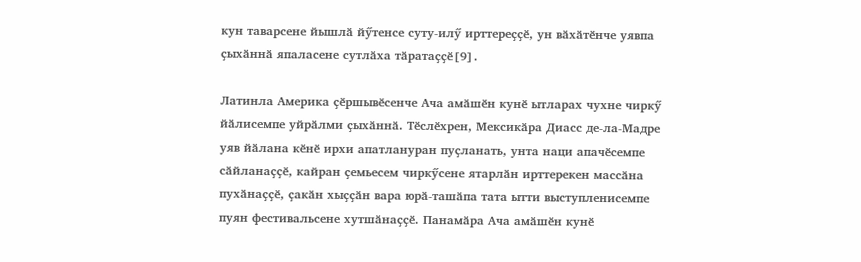кун таварсене йышлӑ йӳтенсе суту-илӳ ирттереҫҫӗ, ун вӑхӑтӗнче уявпа ҫыхӑннӑ япаласене сутлӑха тӑратаҫҫӗ[9].

Латинла Америка ҫӗршывӗсенче Ача амӑшӗн кунӗ ытларах чухне чиркӳ йӑлисемпе уйрӑлми ҫыхӑннӑ. Тӗслӗхрен, Мексикӑра Диасс де-ла-Мадре уяв йӑлана кӗнӗ ирхи апатлануран пуҫланать, унта наци апачӗсемпе сӑйланаҫҫӗ, кайран ҫемьесем чиркӳсене ятарлӑн ирттерекен массӑна пухӑнаҫҫӗ, ҫакӑн хыҫҫӑн вара юрӑ-ташӑпа тата ытти выступленисемпе пуян фестивальсене хутшӑнаҫҫӗ. Панамӑра Ача амӑшӗн кунӗ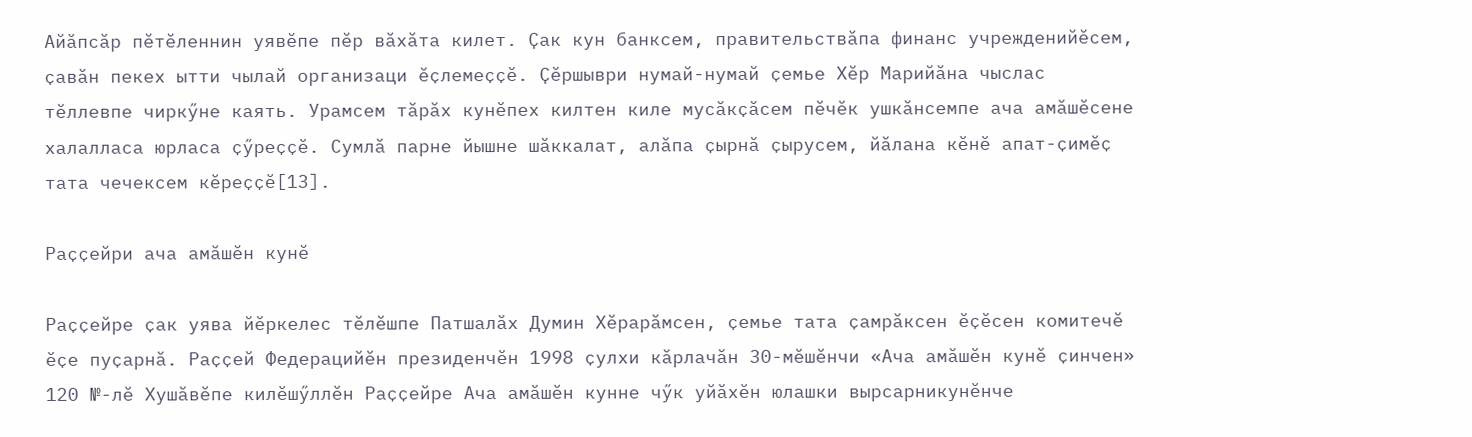Айӑпсӑр пӗтӗленнин уявӗпе пӗр вӑхӑта килет. Ҫак кун банксем, правительствӑпа финанс учрежденийӗсем, ҫавӑн пекех ытти чылай организаци ӗҫлемеҫҫӗ. Ҫӗршыври нумай-нумай ҫемье Хӗр Марийӑна чыслас тӗллевпе чиркӳне каять. Урамсем тӑрӑх кунӗпех килтен киле мусӑкҫӑсем пӗчӗк ушкӑнсемпе ача амӑшӗсене халалласа юрласа ҫӳреҫҫӗ. Сумлӑ парне йышне шӑккалат, алӑпа ҫырнӑ ҫырусем, йӑлана кӗнӗ апат-ҫимӗҫ тата чечексем кӗреҫҫӗ[13].

Раҫҫейри ача амӑшӗн кунӗ

Раҫҫейре ҫак уява йӗркелес тӗлӗшпе Патшалӑх Думин Хӗрарӑмсен, ҫемье тата ҫамрӑксен ӗҫӗсен комитечӗ ӗҫе пуҫарнӑ. Раҫҫей Федерацийӗн президенчӗн 1998 ҫулхи кӑрлачӑн 30-мӗшӗнчи «Ача амӑшӗн кунӗ ҫинчен» 120 №-лӗ Хушӑвӗпе килӗшӳллӗн Раҫҫейре Ача амӑшӗн кунне чӳк уйӑхӗн юлашки вырсарникунӗнче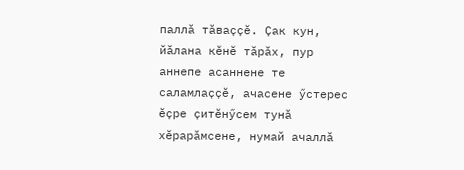паллӑ тӑваҫҫӗ. Ҫак кун, йӑлана кӗнӗ тӑрӑх, пур аннепе асаннене те саламлаҫҫӗ, ачасене ӳстерес ӗҫре ҫитӗнӳсем тунӑ хӗрарӑмсене, нумай ачаллӑ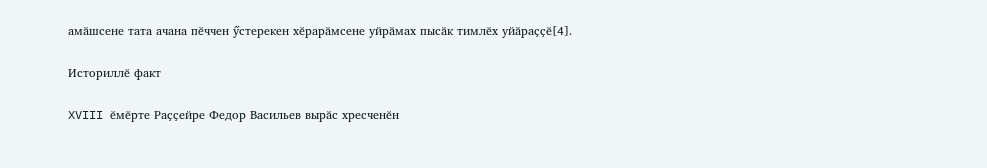амӑшсене тата ачана пӗччен ӳстерекен хӗрарӑмсене уйрӑмах пысӑк тимлӗх уйӑраҫҫӗ[4].

Историллӗ факт

XVIII ӗмӗрте Раҫҫейре Федор Васильев вырӑс хресченӗн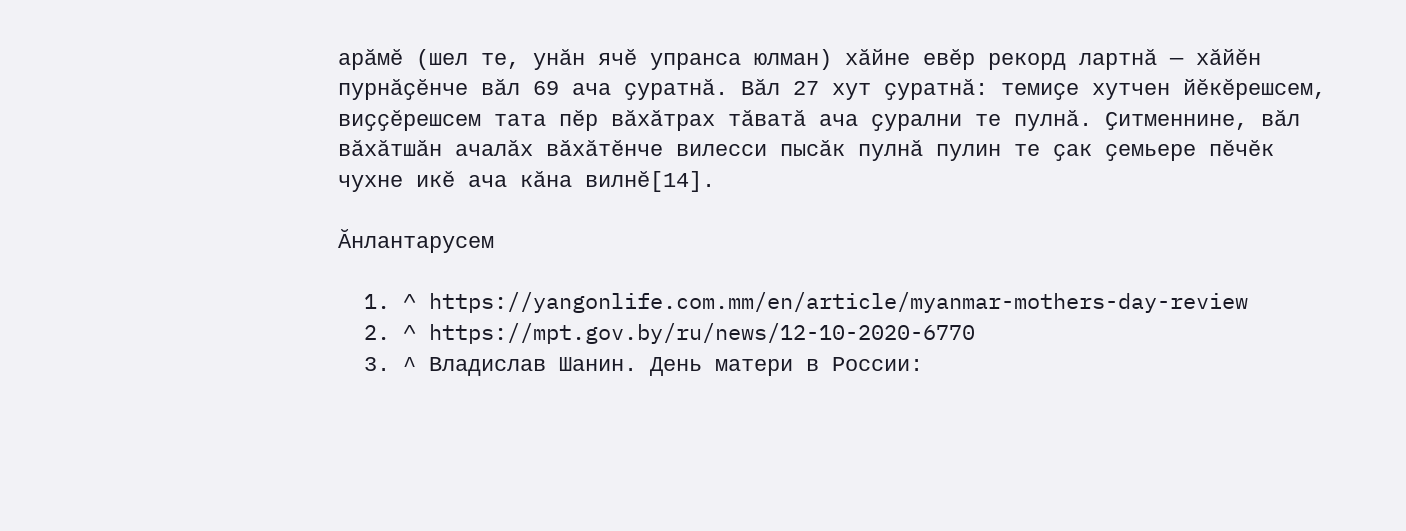арӑмӗ (шел те, унӑн ячӗ упранса юлман) хӑйне евӗр рекорд лартнӑ — хӑйӗн пурнӑҫӗнче вӑл 69 ача ҫуратнӑ. Вӑл 27 хут ҫуратнӑ: темиҫе хутчен йӗкӗрешсем, виҫҫӗрешсем тата пӗр вӑхӑтрах тӑватӑ ача ҫурални те пулнӑ. Ҫитменнине, вӑл вӑхӑтшӑн ачалӑх вӑхӑтӗнче вилесси пысӑк пулнӑ пулин те ҫак ҫемьере пӗчӗк чухне икӗ ача кӑна вилнӗ[14].

Ӑнлантарусем

  1. ^ https://yangonlife.com.mm/en/article/myanmar-mothers-day-review
  2. ^ https://mpt.gov.by/ru/news/12-10-2020-6770
  3. ^ Владислав Шанин. День матери в России: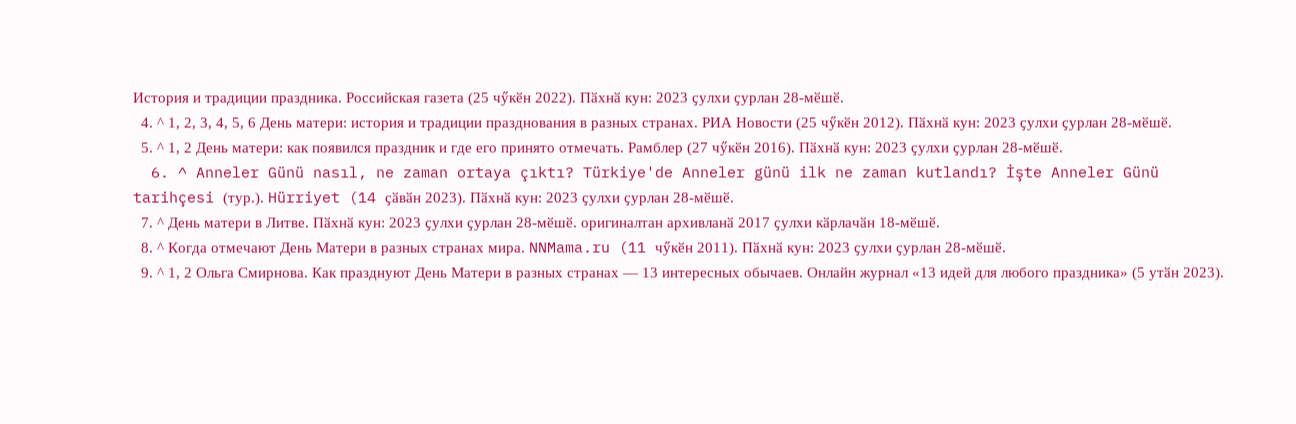История и традиции праздника. Российская газета (25 чӳкӗн 2022). Пӑхнӑ кун: 2023 ҫулхи ҫурлан 28-мӗшӗ.
  4. ^ 1, 2, 3, 4, 5, 6 День матери: история и традиции празднования в разных странах. РИА Новости (25 чӳкӗн 2012). Пӑхнӑ кун: 2023 ҫулхи ҫурлан 28-мӗшӗ.
  5. ^ 1, 2 День матери: как появился праздник и где его принято отмечать. Рамблер (27 чӳкӗн 2016). Пӑхнӑ кун: 2023 ҫулхи ҫурлан 28-мӗшӗ.
  6. ^ Anneler Günü nasıl, ne zaman ortaya çıktı? Türkiye'de Anneler günü ilk ne zaman kutlandı? İşte Anneler Günü tarihçesi (тур.). Hürriyet (14 ҫӑвӑн 2023). Пӑхнӑ кун: 2023 ҫулхи ҫурлан 28-мӗшӗ.
  7. ^ День матери в Литве. Пӑхнӑ кун: 2023 ҫулхи ҫурлан 28-мӗшӗ. оригиналтан архивланӑ 2017 ҫулхи кӑрлачӑн 18-мӗшӗ.
  8. ^ Когда отмечают День Матери в разных странах мира. NNMama.ru (11 чӳкӗн 2011). Пӑхнӑ кун: 2023 ҫулхи ҫурлан 28-мӗшӗ.
  9. ^ 1, 2 Ольга Смирнова. Как празднуют День Матери в разных странах — 13 интересных обычаев. Онлайн журнал «13 идей для любого праздника» (5 утӑн 2023).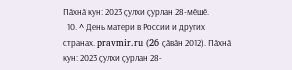Пӑхнӑ кун: 2023 ҫулхи ҫурлан 28-мӗшӗ.
  10. ^ День матери в России и других странах. pravmir.ru (26 ҫӑвӑн 2012). Пӑхнӑ кун: 2023 ҫулхи ҫурлан 28-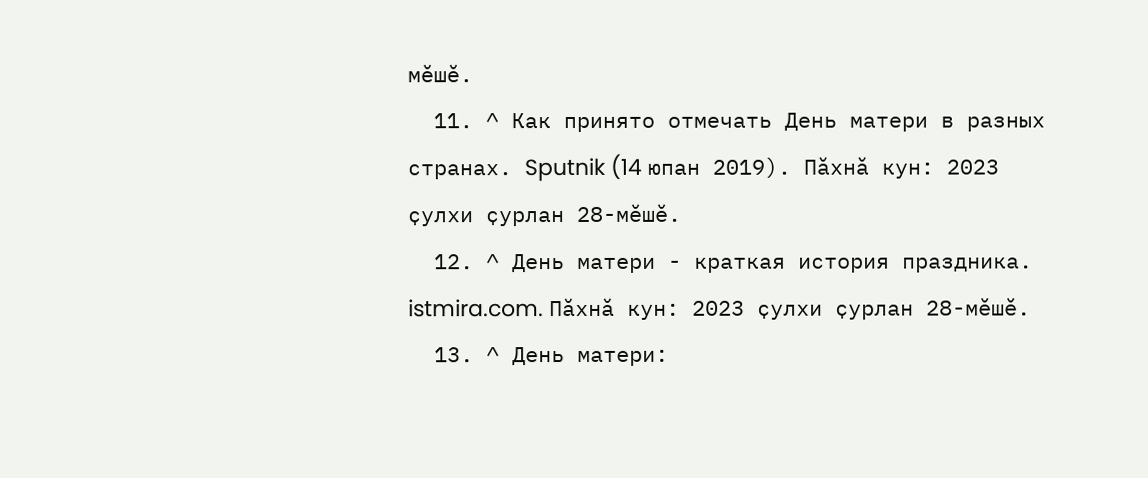мӗшӗ.
  11. ^ Как принято отмечать День матери в разных странах. Sputnik (14 юпан 2019). Пӑхнӑ кун: 2023 ҫулхи ҫурлан 28-мӗшӗ.
  12. ^ День матери - краткая история праздника. istmira.com. Пӑхнӑ кун: 2023 ҫулхи ҫурлан 28-мӗшӗ.
  13. ^ День матери: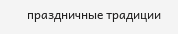праздничные традиции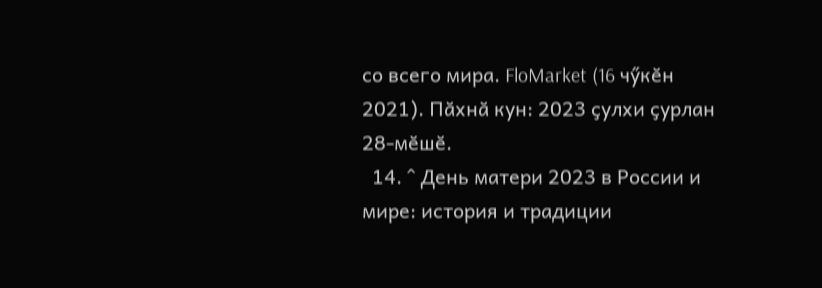со всего мира. FloMarket (16 чӳкӗн 2021). Пӑхнӑ кун: 2023 ҫулхи ҫурлан 28-мӗшӗ.
  14. ^ День матери 2023 в России и мире: история и традиции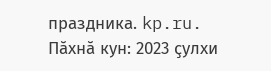праздника. kp.ru. Пӑхнӑ кун: 2023 ҫулхи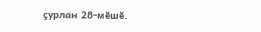ҫурлан 28-мӗшӗ.